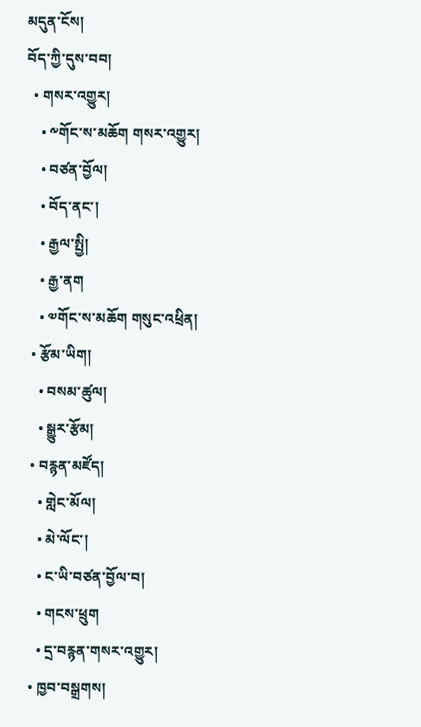མདུན་ངོས།
བོད་ཀྱི་དུས་བབ།
  • གསར་འགྱུར།
    • ༸གོང་ས་མཆོག གསར་འགྱུར།
    • བཙན་བྱོལ།
    • བོད་ནང་།
    • རྒྱལ་སྤྱི།
    • རྒྱ་ནག
    • ༧གོང་ས་མཆོག གསུང་འཕྲིན།
  • རྩོམ་ཡིག།
    • བསམ་ཚུལ།
    • སྒྱུར་རྩོམ།
  • བརྙན་མཛོད།
    • གླེང་མོལ།
    • མེ་ལོང་།
    • ང་ཡི་བཙན་བྱོལ་བ།
    • གངས་ཕྲུག
    • དྲ་བརྙན་གསར་འགྱུར།
  • ཁྱབ་བསྒྲགས།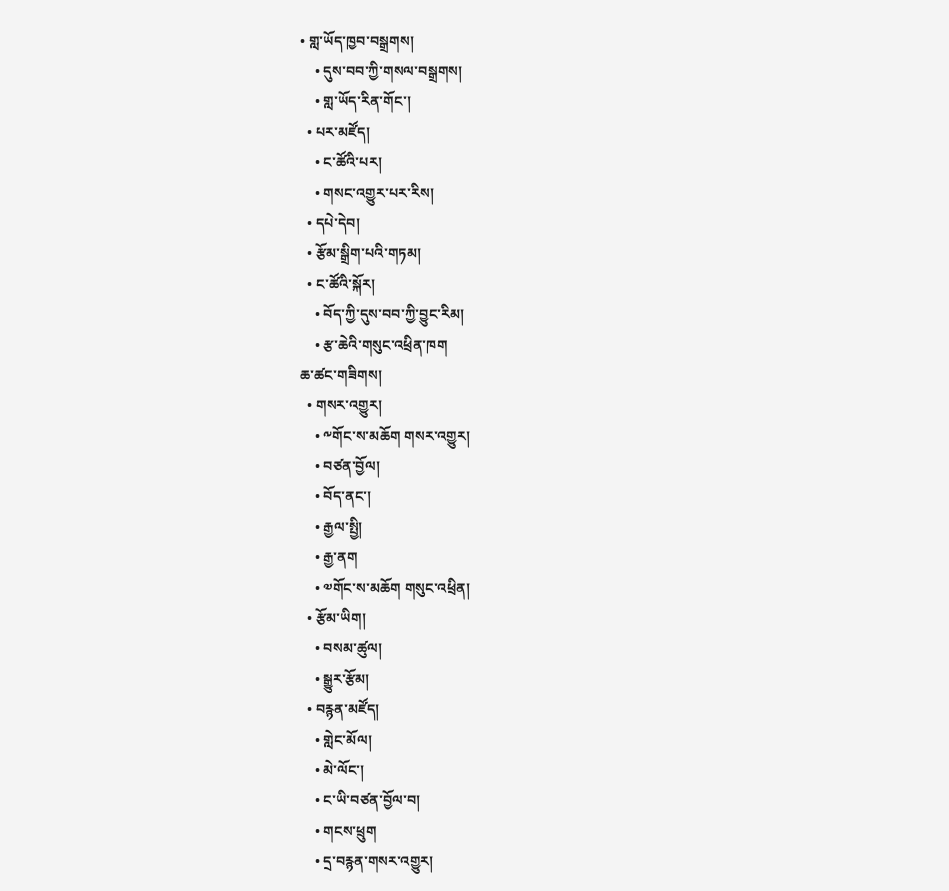• གླ་ཡོད་ཁྱབ་བསྒྲགས།
    • དུས་བབ་ཀྱི་གསལ་བསྒྲགས།
    • གླ་ཡོད་རིན་གོང་།
  • པར་མཛོད།
    • ང་ཚོའི་པར།
    • གསང་འགྱུར་པར་རིས།
  • དཔེ་དེབ།
  • རྩོམ་སྒྲིག་པའི་གཏམ།
  • ང་ཚོའི་སྐོར།
    • བོད་ཀྱི་དུས་བབ་ཀྱི་བྱུང་རིམ།
    • རྩ་ཆེའི་གསུང་འཕྲིན་ཁག
ཆ་ཚང་གཟིགས།
  • གསར་འགྱུར།
    • ༸གོང་ས་མཆོག གསར་འགྱུར།
    • བཙན་བྱོལ།
    • བོད་ནང་།
    • རྒྱལ་སྤྱི།
    • རྒྱ་ནག
    • ༧གོང་ས་མཆོག གསུང་འཕྲིན།
  • རྩོམ་ཡིག།
    • བསམ་ཚུལ།
    • སྒྱུར་རྩོམ།
  • བརྙན་མཛོད།
    • གླེང་མོལ།
    • མེ་ལོང་།
    • ང་ཡི་བཙན་བྱོལ་བ།
    • གངས་ཕྲུག
    • དྲ་བརྙན་གསར་འགྱུར།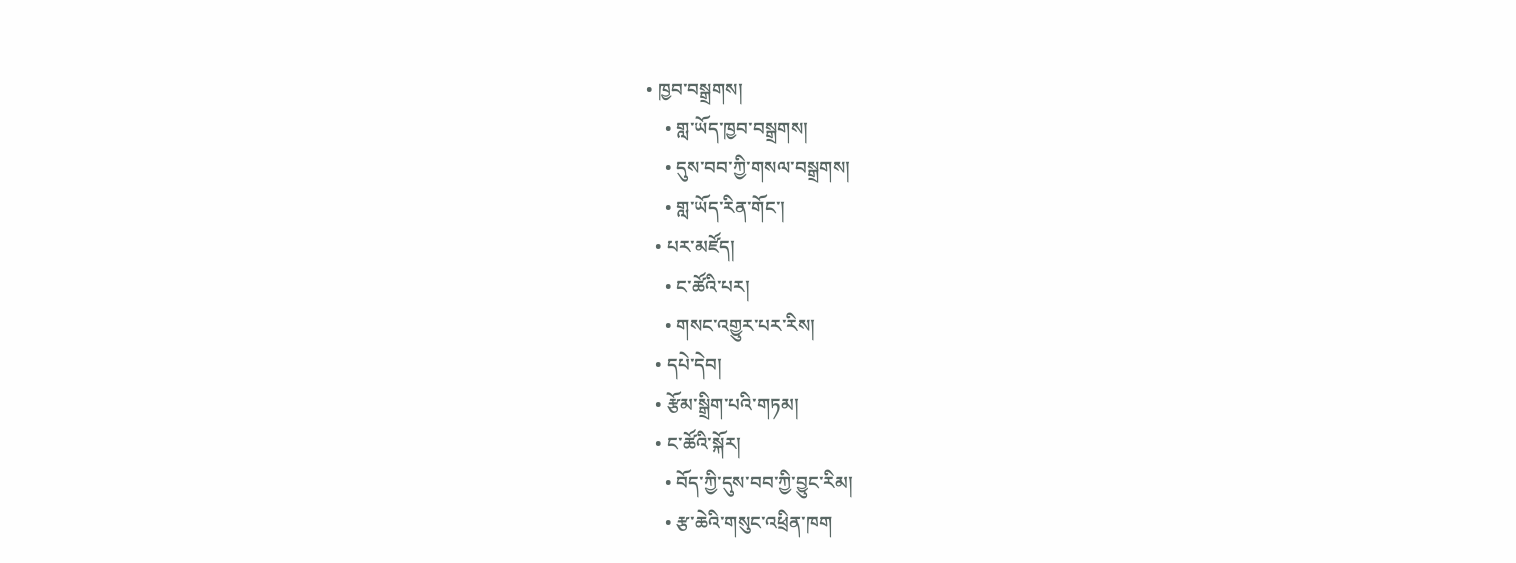• ཁྱབ་བསྒྲགས།
    • གླ་ཡོད་ཁྱབ་བསྒྲགས།
    • དུས་བབ་ཀྱི་གསལ་བསྒྲགས།
    • གླ་ཡོད་རིན་གོང་།
  • པར་མཛོད།
    • ང་ཚོའི་པར།
    • གསང་འགྱུར་པར་རིས།
  • དཔེ་དེབ།
  • རྩོམ་སྒྲིག་པའི་གཏམ།
  • ང་ཚོའི་སྐོར།
    • བོད་ཀྱི་དུས་བབ་ཀྱི་བྱུང་རིམ།
    • རྩ་ཆེའི་གསུང་འཕྲིན་ཁག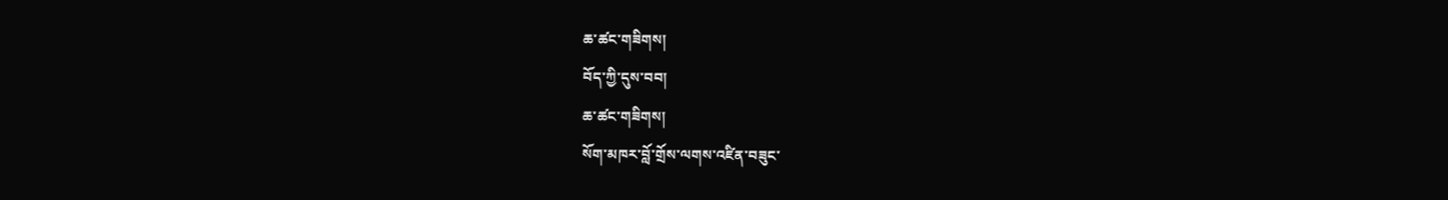ཆ་ཚང་གཟིགས།
བོད་ཀྱི་དུས་བབ།
ཆ་ཚང་གཟིགས།
སོག་མཁར་བློ་གྲོས་ལགས་འཛིན་བཟུང་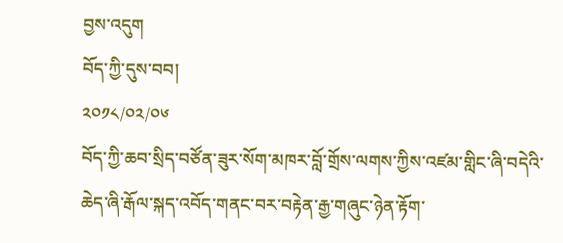བྱས་འདུག
བོད་ཀྱི་དུས་བབ།
༢༠༡༨/༠༢/༠༦
བོད་ཀྱི་ཆབ་སྲིད་བཙོན་ཟུར་སོག་མཁར་བློ་གྲོས་ལགས་ཀྱིས་འཛམ་གླིང་ཞི་བདེའི་ཆེད་ཞི་རྒོལ་སྐད་འབོད་གནང་བར་བརྟེན་རྒྱ་གཞུང་ཉེན་རྟོག་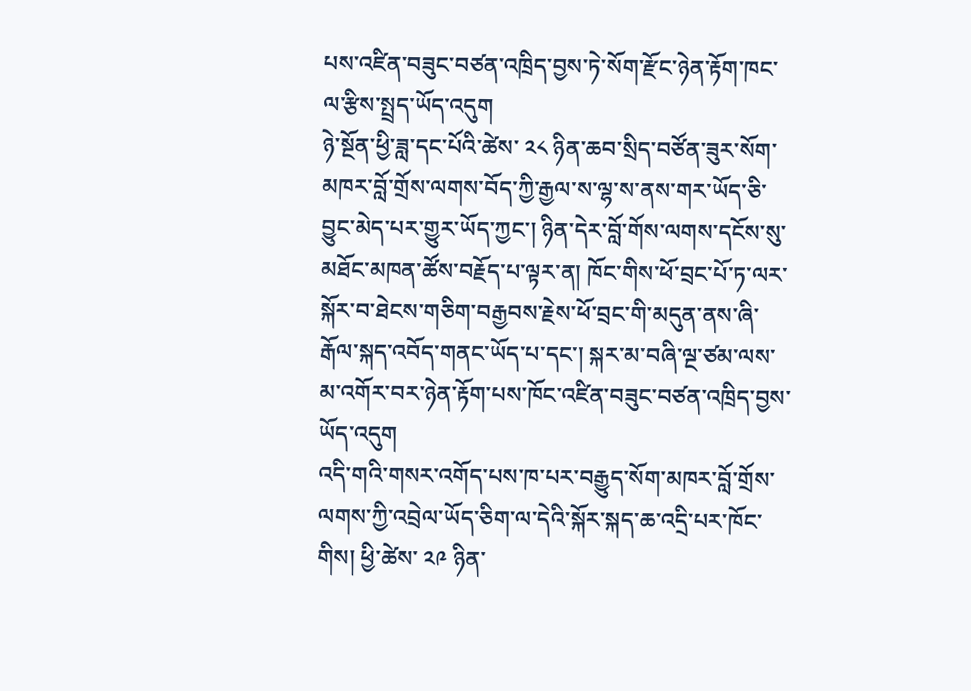པས་འཛིན་བཟུང་བཙན་འཁྲིད་བྱས་ཏེ་སོག་རྫོང་ཉེན་རྟོག་ཁང་ལ་རྩིས་སྤྲད་ཡོད་འདུག
ཉེ་སྔོན་ཕྱི་ཟླ་དང་པོའི་ཚེས་ ༢༨ ཉིན་ཆབ་སྲིད་བཙོན་ཟུར་སོག་མཁར་བློ་གྲོས་ལགས་བོད་ཀྱི་རྒྱལ་ས་ལྷ་ས་ནས་གར་ཡོད་ཅི་བྱུང་མེད་པར་གྱུར་ཡོད་ཀྱང་། ཉིན་དེར་བློ་གོས་ལགས་དངོས་སུ་མཐོང་མཁན་ཚོས་བརྗོད་པ་ལྟར་ན། ཁོང་གིས་ཕོ་བྲང་པོ་ཏ་ལར་སྐོར་བ་ཐེངས་གཅིག་བརྒྱབས་རྗེས་ཕོ་བྲང་གི་མདུན་ནས་ཞི་རྒོལ་སྐད་འབོད་གནང་ཡོད་པ་དང་། སྐར་མ་བཞི་ལྔ་ཙམ་ལས་མ་འགོར་བར་ཉེན་རྟོག་པས་ཁོང་འཛིན་བཟུང་བཙན་འཁྲིད་བྱས་ཡོད་འདུག
འདི་གའི་གསར་འགོད་པས་ཁ་པར་བརྒྱུད་སོག་མཁར་བློ་གྲོས་ལགས་ཀྱི་འབྲེལ་ཡོད་ཅིག་ལ་དེའི་སྐོར་སྐད་ཆ་འདྲི་པར་ཁོང་གིས། ཕྱི་ཚེས་ ༢༩ ཉིན་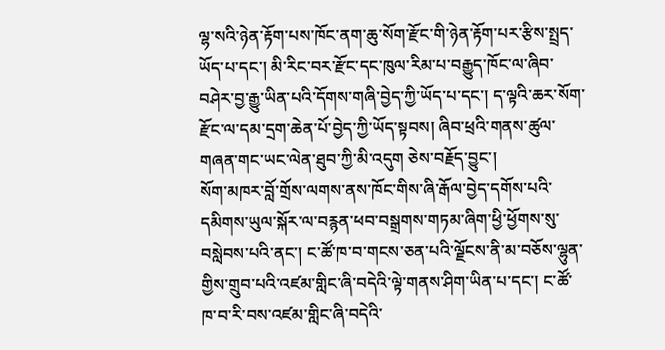ལྷ་སའི་ཉེན་རྟོག་པས་ཁོང་ནག་ཆུ་སོག་རྫོང་གི་ཉེན་རྟོག་པར་རྩིས་སྤྲད་ཡོད་པ་དང་། མི་རིང་བར་རྫོང་དང་ཁུལ་རིམ་པ་བརྒྱུད་ཁོང་ལ་ཞིབ་བཤེར་བྱ་རྒྱུ་ཡིན་པའི་དོགས་གཞི་བྱེད་ཀྱི་ཡོད་པ་དང་། ད་ལྟའི་ཆར་སོག་རྫོང་ལ་དམ་དྲག་ཆེན་པོ་བྱེད་ཀྱི་ཡོད་སྟབས། ཞིབ་ཕྲའི་གནས་ཚུལ་གཞན་གང་ཡང་ལེན་ཐུབ་ཀྱི་མི་འདུག ཅེས་བརྗོད་བྱུང་།
སོག་མཁར་བློ་གྲོས་ལགས་ནས་ཁོང་གིས་ཞི་རྒོལ་བྱེད་དགོས་པའི་དམིགས་ཡུལ་སྐོར་ལ་བརྙན་ཕབ་བསྒྲགས་གཏམ་ཞིག་ཕྱི་ཕྱོགས་སུ་བསླེབས་པའི་ནང་། ང་ཚོ་ཁ་བ་གངས་ཅན་པའི་ལྗོངས་ནི་མ་བཅོས་ལྷུན་གྱིས་གྲུབ་པའི་འཛམ་གླིང་ཞི་བདེའི་ལྟེ་གནས་ཤིག་ཡིན་པ་དང་། ང་ཚོ་ཁ་བ་རི་བས་འཛམ་གླིང་ཞི་བདེའི་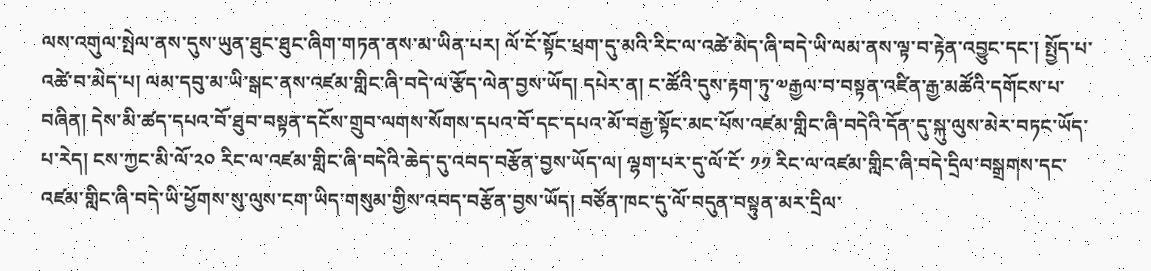ལས་འགུལ་སྤེལ་ནས་དུས་ཡུན་ཐུང་ཐུང་ཞིག་གཏན་ནས་མ་ཡིན་པར། ལོ་ངོ་སྟོང་ཕྲག་དུ་མའི་རིང་ལ་འཚེ་མེད་ཞི་བདེ་ཡི་ལམ་ནས་ལྟ་བ་རྟེན་འབྱུང་དང་། སྤྱོད་པ་འཚེ་བ་མེད་པ། ལམ་དབུ་མ་ཡི་སྒང་ནས་འཛམ་གླིང་ཞི་བདེ་ལ་རྩོད་ལེན་བྱས་ཡོད། དཔེར་ན། ང་ཚོའི་དུས་རྟག་ཏུ་༧རྒྱལ་བ་བསྟན་འཛིན་རྒྱ་མཚོའི་དགོངས་པ་བཞིན། དེས་མི་ཚད་དཔའ་བོ་ཐུབ་བསྟན་དངོས་གྲུབ་ལགས་སོགས་དཔའ་བོ་དང་དཔའ་མོ་བརྒྱ་སྟོང་མང་པོས་འཛམ་གླིང་ཞི་བདེའི་དོན་དུ་སྐུ་ལུས་མེར་བཏང་ཡོད་པ་རེད། ངས་ཀྱང་མི་ལོ་༢༠ རིང་ལ་འཛམ་གླིང་ཞི་བདེའི་ཆེད་དུ་འབད་བརྩོན་བྱས་ཡོད་ལ། ལྷག་པར་དུ་ལོ་ངོ་ ༡༡ རིང་ལ་འཛམ་གླིང་ཞི་བདེ་དྲིལ་བསྒྲགས་དང་འཛམ་གླིང་ཞི་བདེ་ཡི་ཕྱོགས་སུ་ལུས་ངག་ཡིད་གསུམ་གྱིས་འབད་བརྩོན་བྱས་ཡོད། བཙོན་ཁང་དུ་ལོ་བདུན་བསྟུན་མར་དྲིལ་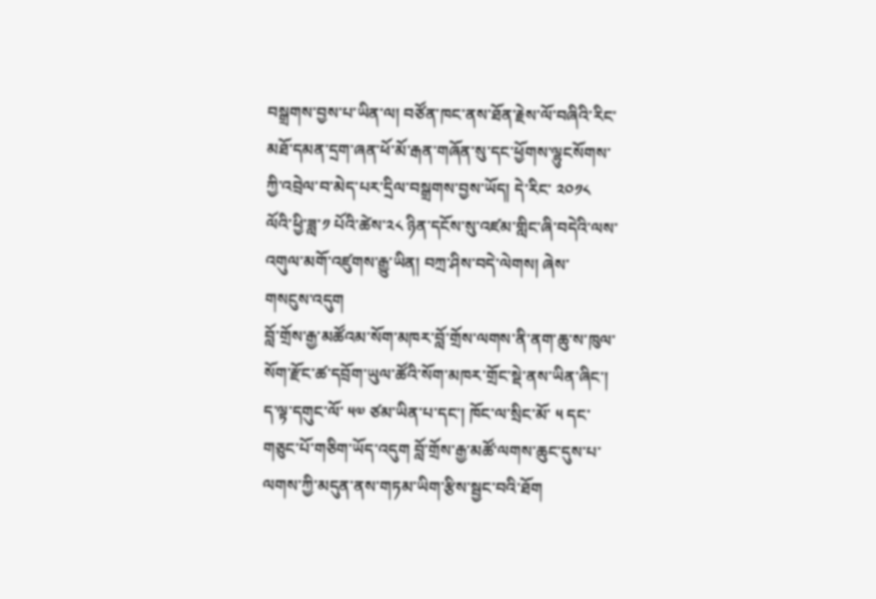བསྒྲགས་བྱས་པ་ཡིན་ལ། བཙོན་ཁང་ནས་ཐོན་རྗེས་ལོ་བཞིའི་རིང་མཐོ་དམན་དྲག་ཞན་ཕོ་མོ་རྒན་གཞོན་སུ་དང་ཕྱོགས་ལྷུངསོགས་ཀྱི་འབྲེལ་བ་མེད་པར་དྲིལ་བསྒྲགས་བྱས་ཡོད། དེ་རིང་ ༢༠༡༨ ལོའི་ཕྱི་ཟླ་༡ པོའི་ཚེས་༢༨ ཉིན་དངོས་སུ་འཛམ་གླིང་ཞི་བདེའི་ལས་འགུལ་མགོ་འཛུགས་རྒྱུ་ཡིན། བཀྲ་ཤིས་བདེ་ལེགས། ཞེས་གསངུས་འདུག
བློ་གྲོས་རྒྱ་མཚོའམ་སོག་མཁར་བློ་གྲོས་ལགས་ནི་ནག་ཆུ་ས་ཁུལ་སོག་རྫོང་ཚ་དབྲོག་ཡུལ་ཚོའི་སོག་མཁར་གྲོང་སྡེ་ནས་ཡིན་ཞིང་། ད་ལྟ་དགུང་ལོ་ ༥༧ ཙམ་ཡིན་པ་དང་། ཁོང་ལ་སྲིང་མོ་ ༥ དང་གཅུང་པོ་གཅིག་ཡོད་འདུག བློ་གྲོས་རྒྱ་མཚོ་ལགས་ཆུང་དུས་པ་ལགས་ཀྱི་མདུན་ནས་གཏམ་ཡིག་རྩིས་སྦྱང་བའི་ཐོག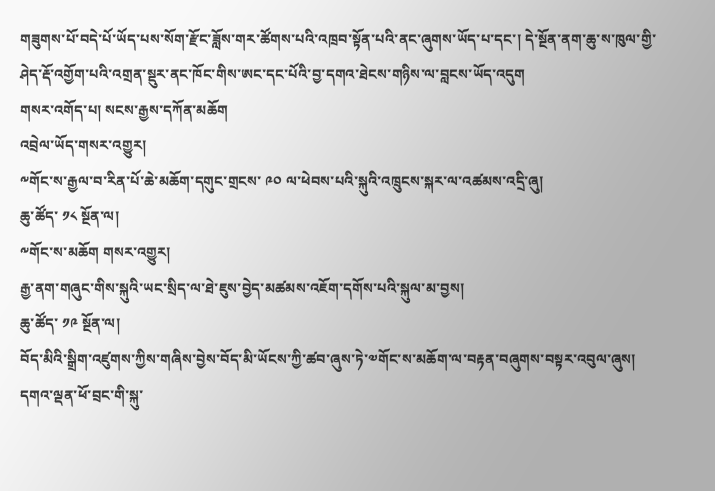གཟུགས་པོ་བདེ་པོ་ཡོད་པས་སོག་རྫོང་ཟློས་གར་ཚོགས་པའི་འཁྲབ་སྟོན་པའི་ནང་ཞུགས་ཡོད་པ་དང་། དེ་སྔོན་ནག་ཆུ་ས་ཁུལ་གྱི་ཤེད་རྡོ་འགྱོག་པའི་འགྲན་སྡུར་ནང་ཁོང་གིས་ཨང་དང་པོའི་བྱ་དགའ་ཐེངས་གཉིས་ལ་བླངས་ཡོད་འདུག
གསར་འགོད་པ། སངས་རྒྱས་དཀོན་མཆོག
འབྲེལ་ཡོད་གསར་འགྱུར།
༸གོང་ས་རྒྱལ་བ་རིན་པོ་ཆེ་མཆོག་དགུང་གྲངས་ ༩༠ ལ་ཕེབས་པའི་སྐུའི་འཁྲུངས་སྐར་ལ་འཚམས་འདྲི་ཞུ།
ཆུ་ཚོད་ ༡༨ སྔོན་ལ།
༸གོང་ས་མཆོག གསར་འགྱུར།
རྒྱ་ནག་གཞུང་གིས་སྐུའི་ཡང་སྲིད་ལ་ཐེ་ཇུས་བྱེད་མཚམས་འཇོག་དགོས་པའི་སྐུལ་མ་བྱས།
ཆུ་ཚོད་ ༡༩ སྔོན་ལ།
བོད་མིའི་སྒྲིག་འཛུགས་ཀྱིས་གཞིས་བྱེས་བོད་མི་ཡོངས་ཀྱི་ཚབ་ཞུས་ཏེ་༧གོང་ས་མཆོག་ལ་བརྟན་བཞུགས་བསྟར་འབུལ་ཞུས། དགའ་ལྡན་ཕོ་བྲང་གི་སྐུ་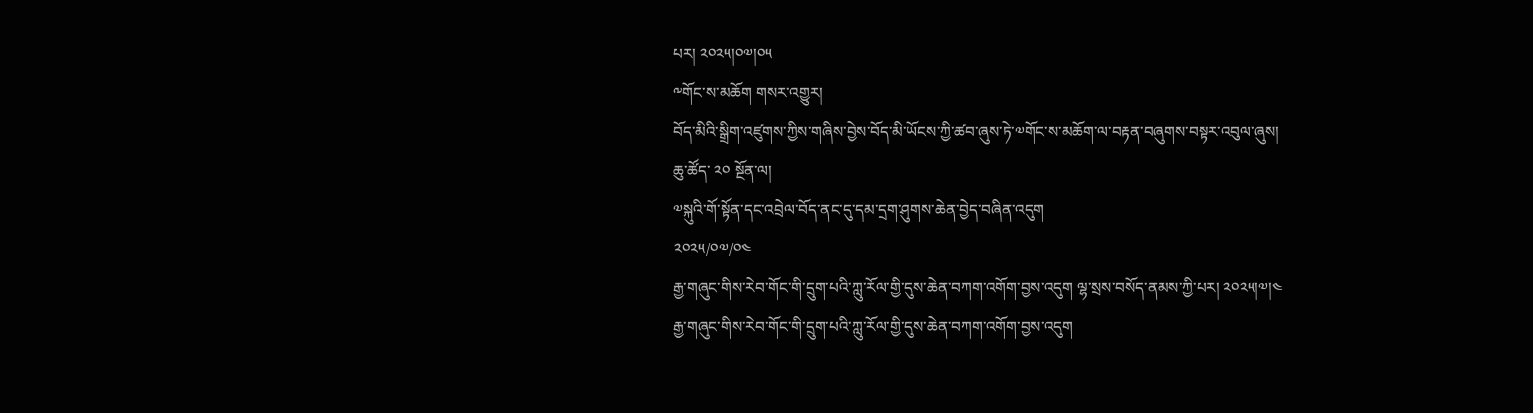པར། ༢༠༢༥།༠༧།༠༥
༸གོང་ས་མཆོག གསར་འགྱུར།
བོད་མིའི་སྒྲིག་འཛུགས་ཀྱིས་གཞིས་བྱེས་བོད་མི་ཡོངས་ཀྱི་ཚབ་ཞུས་ཏེ་༧གོང་ས་མཆོག་ལ་བརྟན་བཞུགས་བསྟར་འབུལ་ཞུས།
ཆུ་ཚོད་ ༢༠ སྔོན་ལ།
༧སྐུའི་གོ་སྟོན་དང་འབྲེལ་བོད་ནང་དུ་དམ་དྲག་ཤུགས་ཆེན་བྱེད་བཞིན་འདུག
༢༠༢༥/༠༧/༠༤
རྒྱ་གཞུང་གིས་རེབ་གོང་གི་དྲུག་པའི་ཀླུ་རོལ་གྱི་དུས་ཆེན་བཀག་འགོག་བྱས་འདུག ལྷ་སྲས་བསོད་ནམས་ཀྱི་པར། ༢༠༢༥།༧།༤
རྒྱ་གཞུང་གིས་རེབ་གོང་གི་དྲུག་པའི་ཀླུ་རོལ་གྱི་དུས་ཆེན་བཀག་འགོག་བྱས་འདུག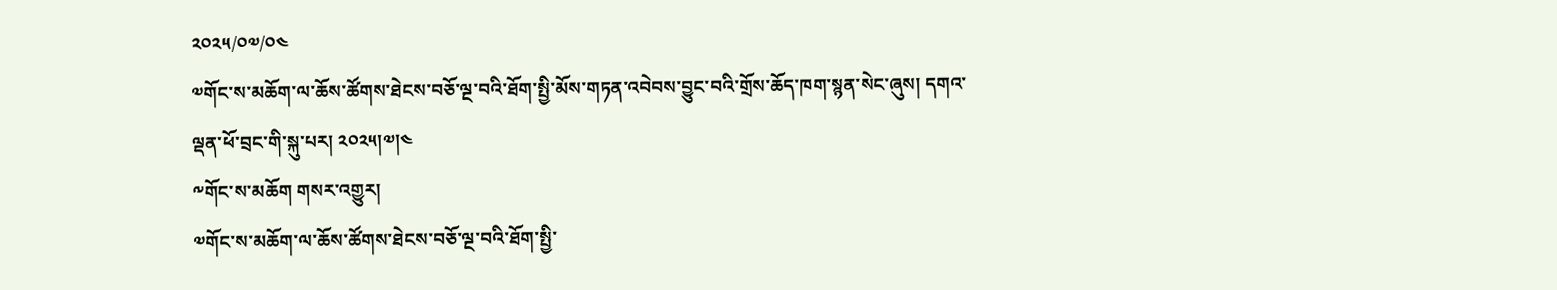༢༠༢༥/༠༧/༠༤
༧གོང་ས་མཆོག་ལ་ཆོས་ཚོགས་ཐེངས་བཅོ་ལྔ་བའི་ཐོག་སྤྱི་མོས་གཏན་འབེབས་བྱུང་བའི་གྲོས་ཆོད་ཁག་སྙན་སེང་ཞུས། དགའ་ལྡན་ཕོ་བྲང་གི་སྐུ་པར། ༢༠༢༥།༧།༤
༸གོང་ས་མཆོག གསར་འགྱུར།
༧གོང་ས་མཆོག་ལ་ཆོས་ཚོགས་ཐེངས་བཅོ་ལྔ་བའི་ཐོག་སྤྱི་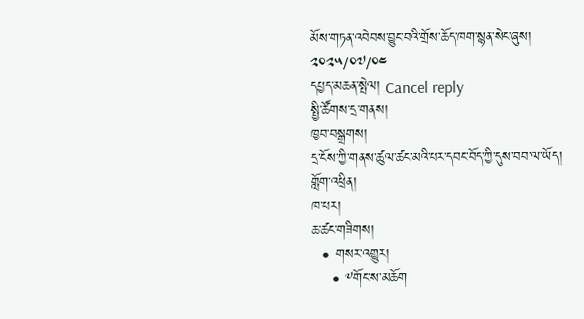མོས་གཏན་འབེབས་བྱུང་བའི་གྲོས་ཆོད་ཁག་སྙན་སེང་ཞུས།
༢༠༢༥/༠༧/༠༤
དཔྱད་མཆན་སྤེལ། Cancel reply
སྤྱི་ཚོགས་དྲ་གནས།
ཁྱབ་བསྒྲགས།
དྲ་ངོས་ཀྱི་གནས་ཚུལ་ཚང་མའི་པར་དབང་བོད་ཀྱི་དུས་བབ་ལ་ཡོད།
གློག་འཕྲིན།
ཁ་པར།
ཆ་ཚང་གཟིགས།
  • གསར་འགྱུར།
    • ༸གོང་ས་མཆོག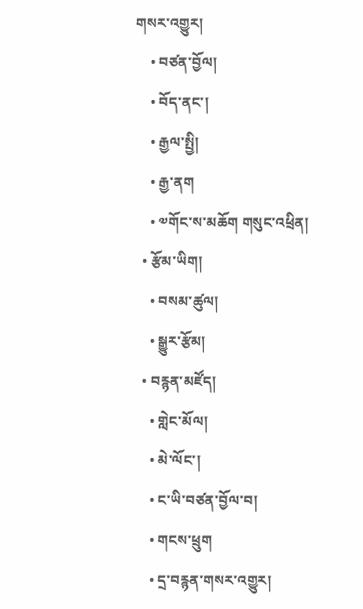གསར་འགྱུར།
    • བཙན་བྱོལ།
    • བོད་ནང་།
    • རྒྱལ་སྤྱི།
    • རྒྱ་ནག
    • ༧གོང་ས་མཆོག གསུང་འཕྲིན།
  • རྩོམ་ཡིག།
    • བསམ་ཚུལ།
    • སྒྱུར་རྩོམ།
  • བརྙན་མཛོད།
    • གླེང་མོལ།
    • མེ་ལོང་།
    • ང་ཡི་བཙན་བྱོལ་བ།
    • གངས་ཕྲུག
    • དྲ་བརྙན་གསར་འགྱུར།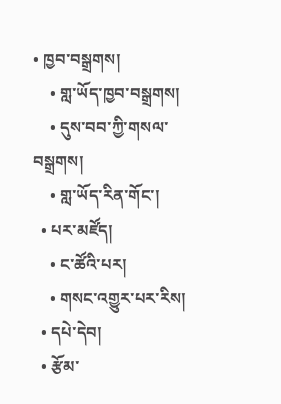• ཁྱབ་བསྒྲགས།
    • གླ་ཡོད་ཁྱབ་བསྒྲགས།
    • དུས་བབ་ཀྱི་གསལ་བསྒྲགས།
    • གླ་ཡོད་རིན་གོང་།
  • པར་མཛོད།
    • ང་ཚོའི་པར།
    • གསང་འགྱུར་པར་རིས།
  • དཔེ་དེབ།
  • རྩོམ་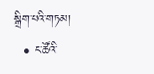སྒྲིག་པའི་གཏམ།
  • ང་ཚོའི་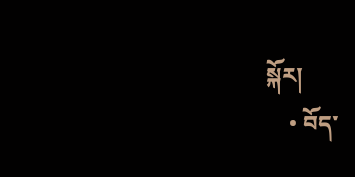སྐོར།
    • བོད་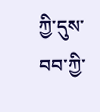ཀྱི་དུས་བབ་ཀྱི་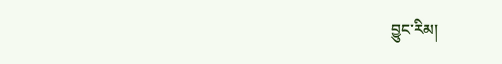བྱུང་རིམ།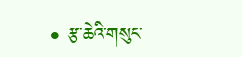• རྩ་ཆེའི་གསུང་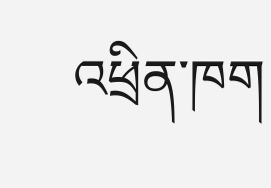འཕྲིན་ཁག